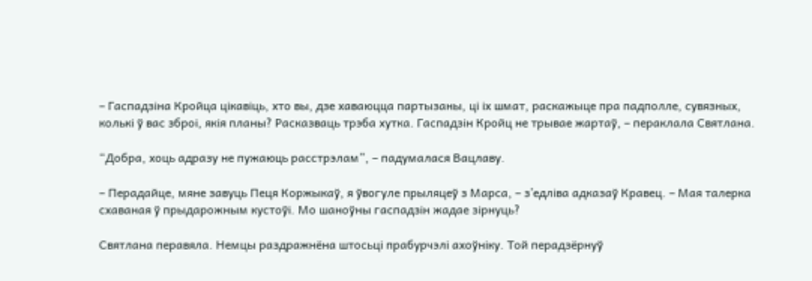– Гаспадзіна Кройца цікавіць, хто вы, дзе хаваюцца партызаны, ці іх шмат, раскажыце пра падполле, сувязных, колькі ў вас зброі, якія планы? Расказваць трэба хутка. Гаспадзін Кройц не трывае жартаў, – пераклала Святлана.

“Добра, хоць адразу не пужаюць расстрэлам”, – падумалася Вацлаву.

– Перадайце, мяне завуць Пеця Коржыкаў, я ўвогуле прыляцеў з Марса, – з’едліва адказаў Кравец. – Мая талерка схаваная ў прыдарожным кустоўі. Мо шаноўны гаспадзін жадае зірнуць?

Святлана перавяла. Немцы раздражнёна штосьці прабурчэлі ахоўніку. Той перадзёрнуў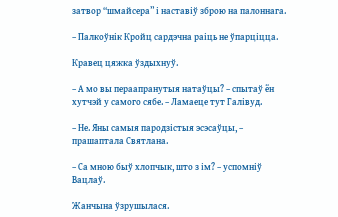затвор “шмайсера” і наставіў зброю на палоннага.

– Палкоўнік Кройц сардэчна раіць не ўпарціцца.

Кравец цяжка ўздыхнуў.

– А мо вы пераапранутыя натаўцы? – спытаў ён хутчэй у самого сябе. – Ламаеце тут Галівуд.

– Не. Яны самыя пародзістыя эсэсаўцы, – прашаптала Святлана.

– Са мною быў хлопчык, што з ім? – успомніў Вацлаў.

Жанчына ўзрушылася.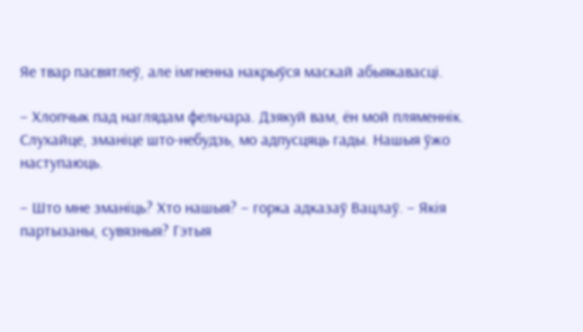Яе твар пасвятлеў, але імгненна накрыўся маскай абыякавасці.

– Хлопчык пад наглядам фельчара. Дзякуй вам, ён мой пляменнік. Слухайце, зманіце што-небудзь, мо адпусцяць гады. Нашыя ўжо наступаюць.

– Што мне зманіць? Хто нашыя? – горка адказаў Вацлаў. – Якія партызаны, сувязныя? Гэтыя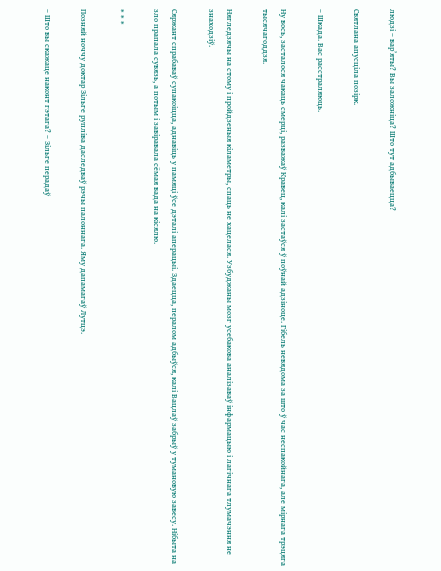людзі – вар’яты? Вы заложніца? Што тут адбываецца?

Святлана апусціла позірк.

– Шкада. Вас расстраляюць.

Ну вось, засталося чакаць смерці, разважаў Кравец, калі застаўся ў поўнай адзіноце. Гібель невядома за што ў час неспакойнага, але мірнага трэцяга тысячагоддзя.

Нягледзячы на стому і пройдзеныя кіламетры, спаць не хацелася. Узбуджаны мозг усебакова аналізаваў інфармацыю і лагічнага тлумачэння не знаходзіў.

Сяржант спрабаваў супакоіцца, аднавіць у памяці ўсе дэталі аперацыі. Здаецца, пералом адбыўся, калі Вацлаў забрыў у тумановую завесу. Нібыта на зло прапала сувязь, а потым і завіравала сёмая вада на кісялю.

* * *

Позняй ноччу доктар Зільге рупліва даследваў рэчы палоннага. Яму дапамагаў Лутцэ.

– Што вы скажаце наконт гэтага? – Зільге перадаў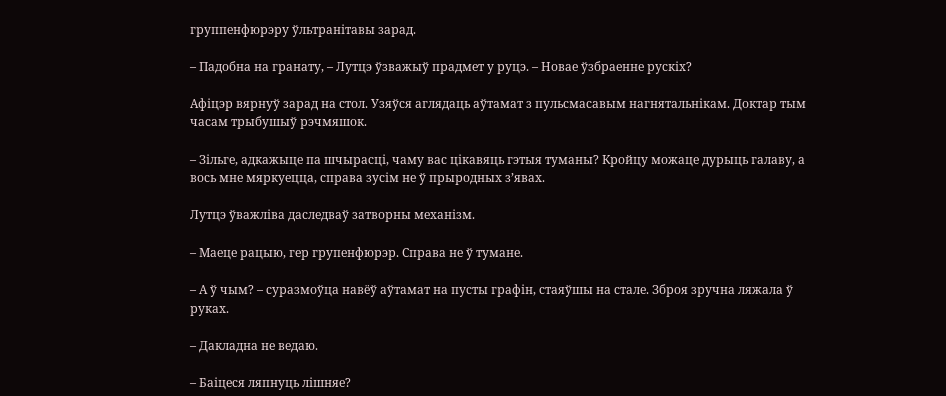группенфюрэру ўльтранітавы зарад.

– Падобна на гранату, – Лутцэ ўзважыў прадмет у руцэ. – Новае ўзбраенне рускіх?

Афіцэр вярнуў зарад на стол. Узяўся аглядаць аўтамат з пульсмасавым нагнятальнікам. Доктар тым часам трыбушыў рэчмяшок.

– Зільге, адкажыце па шчырасці, чаму вас цікавяць гэтыя туманы? Кройцу можаце дурыць галаву, а вось мне мяркуецца, справа зусім не ў прыродных з’явах.

Лутцэ ўважліва даследваў затворны механізм.

– Маеце рацыю, гер групенфюрэр. Справа не ў тумане.

– А ў чым? – суразмоўца навёў аўтамат на пусты графін, стаяўшы на стале. Зброя зручна ляжала ў руках.

– Дакладна не ведаю.

– Баіцеся ляпнуць лішняе?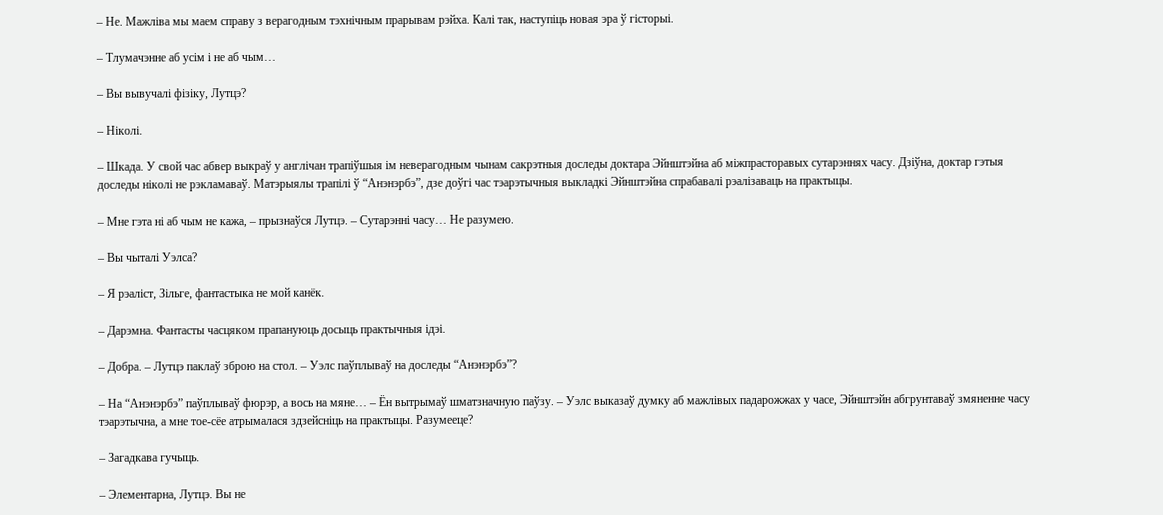– Не. Мажліва мы маем справу з верагодным тэхнічным прарывам рэйха. Калі так, наступіць новая эра ў гісторыі.

– Тлумачэнне аб усім і не аб чым…

– Вы вывучалі фізіку, Лутцэ?

– Ніколі.

– Шкада. У свой час абвер выкраў у англічан трапіўшыя ім неверагодным чынам сакрэтныя доследы доктара Эйнштэйна аб міжпрасторавых сутарэннях часу. Дзіўна, доктар гэтыя доследы ніколі не рэкламаваў. Матэрыялы трапілі ў “Анэнэрбэ”, дзе доўгі час тэарэтычныя выкладкі Эйнштэйна спрабавалі рэалізаваць на практыцы.

– Мне гэта ні аб чым не кажа, – прызнаўся Лутцэ. – Сутарэнні часу… Не разумею.

– Вы чыталі Уэлса?

– Я рэаліст, Зільге, фантастыка не мой канёк.

– Дарэмна. Фантасты часцяком прапануюць досыць практычныя ідэі.

– Добра. – Лутцэ паклаў зброю на стол. – Уэлс паўплываў на доследы “Анэнэрбэ”?

– На “Анэнэрбэ” паўплываў фюрэр, а вось на мяне… – Ён вытрымаў шматзначную паўзу. – Уэлс выказаў думку аб мажлівых падарожжах у часе, Эйнштэйн абгрунтаваў змяненне часу тэарэтычна, а мне тое-сёе атрымалася здзейсніць на практыцы. Разумееце?

– Загадкава гучыць.

– Элементарна, Лутцэ. Вы не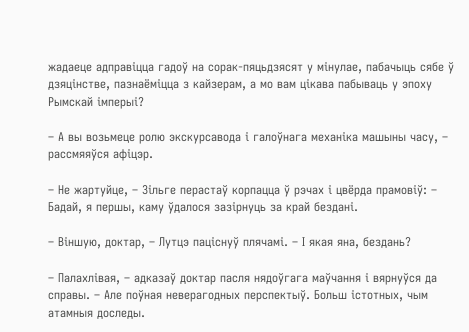жадаеце адправіцца гадоў на сорак-пяцьдзясят у мінулае, пабачыць сябе ў дзяцінстве, пазнаёміцца з кайзерам, а мо вам цікава пабываць у эпоху Рымскай імперыі?

– А вы возьмеце ролю экскурсавода і галоўнага механіка машыны часу, – рассмяяўся афіцэр.

– Не жартуйце, – Зільге перастаў корпацца ў рэчах і цвёрда прамовіў: – Бадай, я першы, каму ўдалося зазірнуць за край бездані.

– Віншую, доктар, – Лутцэ паціснуў плячамі. – І якая яна, бездань?

– Палахлівая, – адказаў доктар пасля нядоўгага маўчання і вярнуўся да справы. – Але поўная неверагодных перспектыў. Больш істотных, чым атамныя доследы.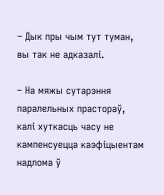– Дык пры чым тут туман, вы так не адказалі.

– На мяжы сутарэння паралельных прастораў, калі хуткасць часу не кампенсуецца каэфіцыентам надлома ў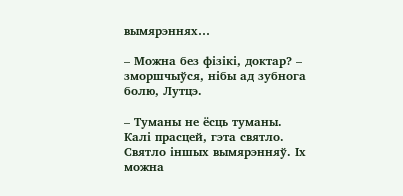вымярэннях…

– Можна без фізікі, доктар? – зморшчыўся, нібы ад зубнога болю, Лутцэ.

– Туманы не ёсць туманы. Калі прасцей, гэта святло. Святло іншых вымярэнняў. Іх можна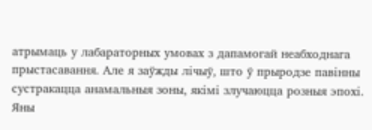атрымаць у лабараторных умовах з дапамогай неабходнага прыстасавання. Але я заўжды лічыў, што ў прыродзе павінны сустракацца анамальныя зоны, якімі злучаюцца розныя эпохі. Яны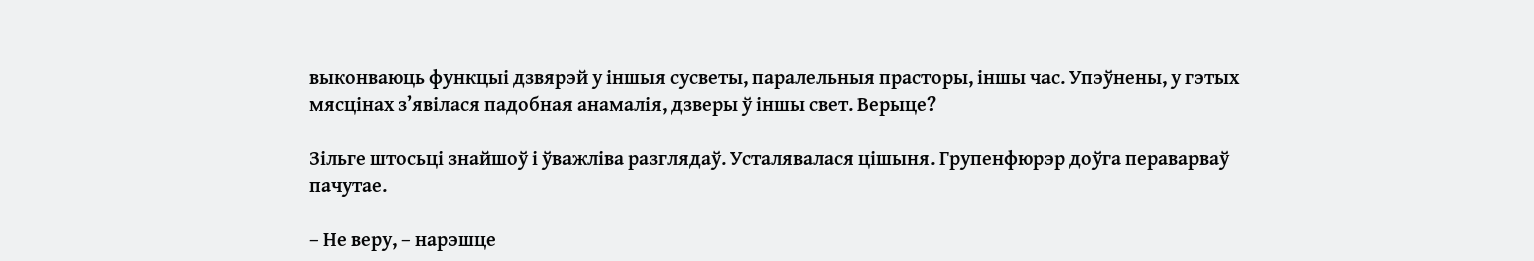выконваюць функцыі дзвярэй у іншыя сусветы, паралельныя прасторы, іншы час. Упэўнены, у гэтых мясцінах з’явілася падобная анамалія, дзверы ў іншы свет. Верыце?

Зільге штосьці знайшоў і ўважліва разглядаў. Усталявалася цішыня. Групенфюрэр доўга пераварваў пачутае.

– Не веру, – нарэшце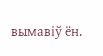вымавіў ён.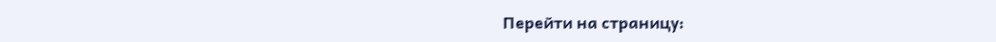Перейти на страницу: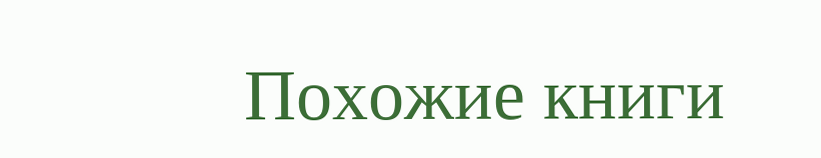Похожие книги